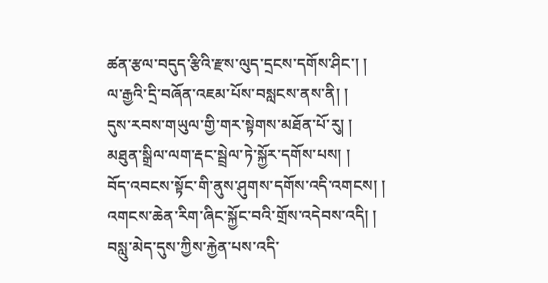ཚན་རྩལ་བདུད་རྩིའི་རྫས་ལུད་དྲངས་དགོས་ཤིང་། །
ལ་རྒྱའི་དྲི་བཞོན་འཇམ་པོས་བསླངས་ནས་ནི། །
དུས་རབས་གཡུལ་གྱི་གར་སྟེགས་མཐོན་པོ་རུ། །
མཐུན་སྒྲིལ་ལག་རྡང་སྦྲེལ་ཏེ་སྐྱོར་དགོས་པས། །
བོད་འབངས་སྟོང་གི་ནུས་ཤུགས་དགོས་འདི་འགངས། །
འགངས་ཆེན་རིག་ཞིང་སྐྱོང་བའི་གྲོས་འདེབས་འདི། །
བསླུ་མེད་དུས་ཀྱིས་རྐྱེན་པས་འདི་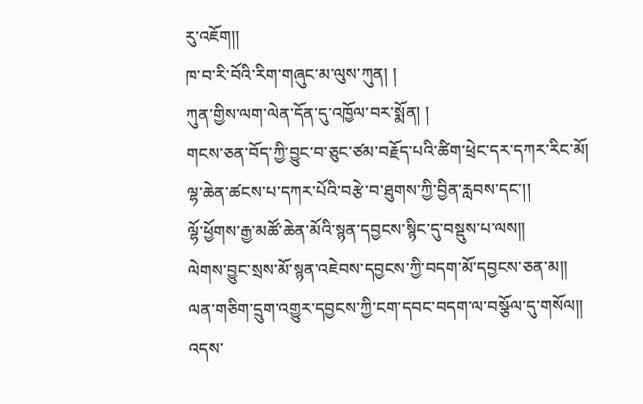རུ་འཇོག།།
ཁ་བ་རི་བོའི་རིག་གཞུང་མ་ལུས་ཀུན། །
ཀུན་གྱིས་ལག་ལེན་དོན་དུ་འཁྱོལ་བར་སྨོན། །
གངས་ཅན་བོད་ཀྱི་བྱུང་བ་ཅུང་ཙམ་བརྗོད་པའི་ཚིག་ཕྲེང་དར་དཀར་རིང་མོ།
ལྷ་ཆེན་ཚངས་པ་དཀར་པོའི་བརྩེ་བ་ཐུགས་ཀྱི་བྱིན་རླབས་དང་།།
ལྷོ་ཕྱོགས་རྒྱ་མཚོ་ཆེན་མོའི་སྙན་དབྱངས་སྙིང་དུ་བསྡུས་པ་ལས༎
ལེགས་བྱུང་སྲས་མོ་སྙན་འཇེབས་དབྱངས་ཀྱི་བདག་མོ་དབྱངས་ཅན་མ༎
ལན་གཅིག་དྲུག་འགྱུར་དབྱངས་ཀྱི་ངག་དབང་བདག་ལ་བསྩོལ་དུ་གསོལ༎
འདས་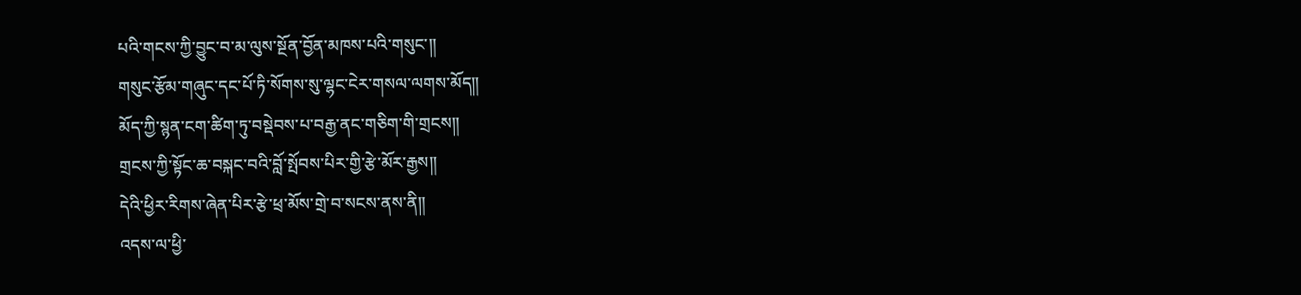པའི་གངས་ཀྱི་བྱུང་བ་མ་ལུས་སྔོན་བྱོན་མཁས་པའི་གསུང་༎
གསུང་རྩོམ་གཞུང་དང་པོ་ཏི་སོགས་སུ་ལྷང་ངེར་གསལ་ལགས་མོད༎
མོད་ཀྱི་སྙན་ངག་ཚིག་ཏུ་བསྡེབས་པ་བརྒྱ་ནང་གཅིག་གི་གྲངས༎
གྲངས་ཀྱི་སྟོང་ཆ་བསྐང་བའི་བློ་སྤོབས་པིར་གྱི་རྩེ་མོར་རྒྱས༎
དེའི་ཕྱིར་རིགས་ཞེན་པིར་རྩེ་ཕྲ་མོས་གྲེ་བ་སངས་ནས་ནི༎
འདས་ལ་ཕྱི་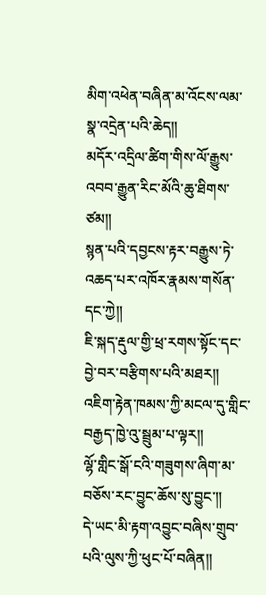མིག་འཕེན་བཞིན་མ་འོངས་ལམ་སྣ་འདྲེན་པའི་ཆེད༎
མདོར་འདྲིལ་ཚིག་གིས་ལོ་རྒྱུས་འབབ་རྒྱུན་རིང་མོའི་ཆུ་ཐིགས་ཙམ༎
སྙན་པའི་དབྱངས་རྟར་བརྒྱུས་ཏེ་འཆད་པར་འཁོར་རྣམས་གསོན་དང་ཀྱེ༎
ཇི་སྐད་རྡུལ་གྱི་ཕྲ་རགས་སྟོང་དང་བྱེ་བར་བརྩིགས་པའི་མཐར༎
འཇིག་རྟེན་ཁམས་ཀྱི་མངལ་དུ་གླིང་བརྒྱད་ཁྱེ་འུ་སྦྲུམ་པ་ལྟར༎
ལྷོ་གླིང་སྒོ་ངའི་གཟུགས་ཞིག་མ་བཅོས་རང་བྱུང་ཆོས་སུ་བྱུང་༎
དེ་ཡང་མི་རྟག་འབྱུང་བཞིས་གྲུབ་པའི་ལུས་ཀྱི་ཕུང་པོ་བཞིན༎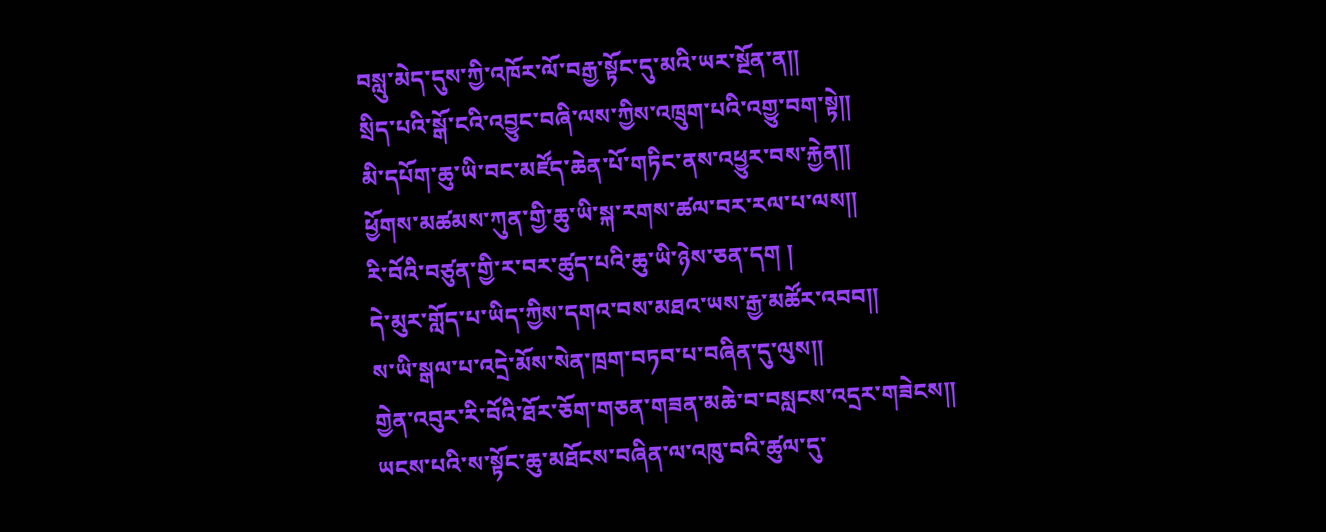བསླུ་མེད་དུས་ཀྱི་འཁོར་ལོ་བརྒྱ་སྟོང་དུ་མའི་ཡར་སྔོན་ན༎
སྲིད་པའི་སྒོ་ངའི་འབྱུང་བཞི་ལས་ཀྱིས་འཁྲུག་པའི་འགྱུ་བག་སྟེ༎
མི་དཔོག་ཆུ་ཡི་བང་མཛོད་ཆེན་པོ་གཏིང་ནས་འཕྱུར་བས་རྐྱེན༎
ཕྱོགས་མཚམས་ཀུན་གྱི་ཆུ་ཡི་སྐ་རགས་ཚལ་བར་རལ་པ་ལས༎
རི་བོའི་བཙུན་གྱི་ར་བར་ཚུད་པའི་ཆུ་ཡི་ཉེས་ཅན་དག །
དེ་མུར་གློད་པ་ཡིད་ཀྱིས་དགའ་བས་མཐའ་ཡས་རྒྱ་མཚོར་འབབ༎
ས་ཡི་སྒལ་པ་འདྲེ་མོས་སེན་ཁྲག་བཏབ་པ་བཞིན་དུ་ལུས༎
གྱེན་འབུར་རི་བོའི་ཐོར་ཅོག་གཅན་གཟན་མཆེ་བ་བསླངས་འདྲར་གཟེངས༎
ཡངས་པའི་ས་སྟོང་ཆུ་མཐོངས་བཞིན་ལ་འཁུ་བའི་ཚུལ་དུ་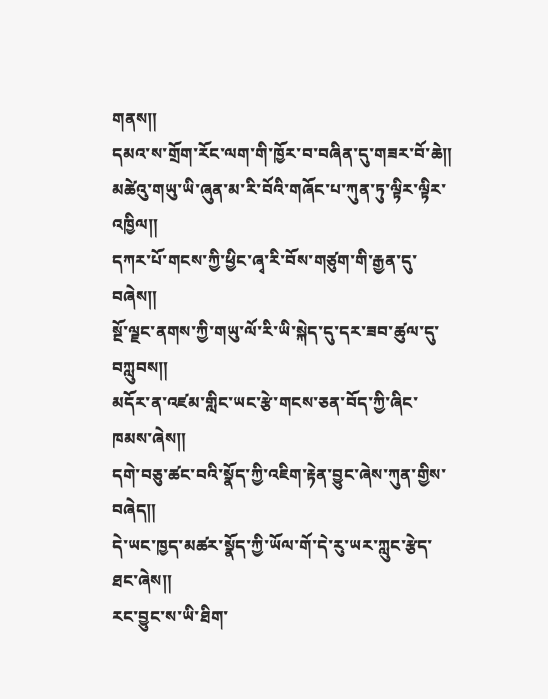གནས༎
དམའ་ས་གྲོག་རོང་ལག་གི་ཁྱོར་བ་བཞིན་དུ་གཟར་བོ་ཆེ༎
མཚེའུ་གཡུ་ཡི་ཞུན་མ་རི་བོའི་གཞོང་པ་ཀུན་ཏུ་ལྟིར་ལྟིར་འཁྱིལ༎
དཀར་པོ་གངས་ཀྱི་ཕྱིང་ཞྭ་རི་བོས་གཙུག་གི་རྒྱན་དུ་བཞེས༎
སྔོ་ལྗང་ནགས་ཀྱི་གཡུ་ལོ་རི་ཡི་སྐེད་དུ་དར་ཟབ་ཚུལ་དུ་བཀླུབས༎
མདོར་ན་འཛམ་གླིང་ཡང་རྩེ་གངས་ཅན་བོད་ཀྱི་ཞིང་ཁམས་ཞེས༎
དགེ་བཅུ་ཚང་བའི་སྣོད་ཀྱི་འཇིག་རྟེན་བྱུང་ཞེས་ཀུན་གྱིས་བཞེད༎
དེ་ཡང་ཁྱད་མཚར་སྣོད་ཀྱི་ཡོལ་གོ་དེ་རུ་ཡར་ཀླུང་རྩེད་ཐང་ཞེས༎
རང་བྱུང་ས་ཡི་ཐིག་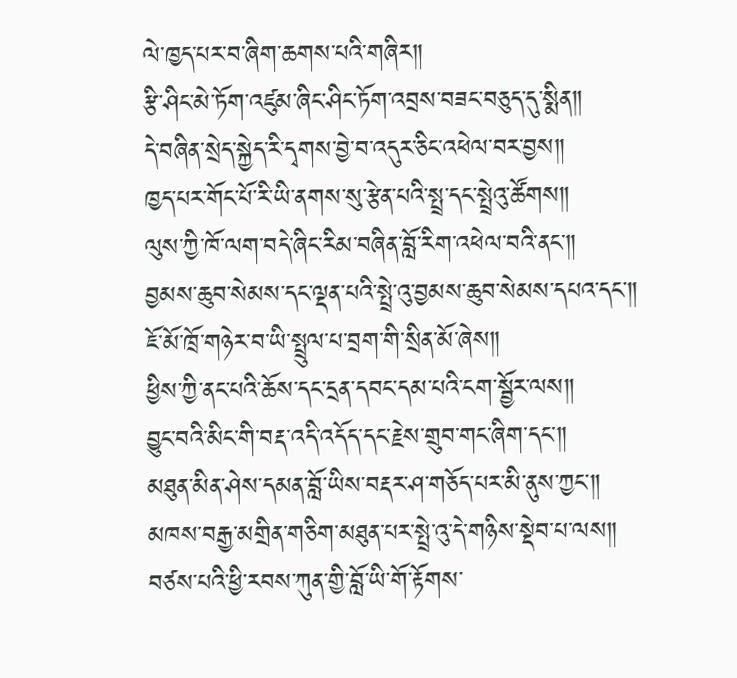ལེ་ཁྱད་པར་བ་ཞིག་ཆགས་པའི་གཞིར༎
རྩི་ཤིང་མེ་ཏོག་འཛུམ་ཞིང་ཤིང་ཏོག་འབྲས་བཟང་བཅུད་དུ་སྨིན༎
དེ་བཞིན་སྲེད་སྐྱེད་རི་དྭགས་བྱེ་བ་འདུར་ཅིང་འཕེལ་བར་བྱས༎
ཁྱད་པར་གོང་པོ་རི་ཡི་ནགས་སུ་རྩེན་པའི་སྤྲ་དང་སྤྲེའུ་ཚོགས༎
ལུས་ཀྱི་ཁོ་ལག་བདེ་ཞིང་རིམ་བཞིན་བློ་རིག་འཕེལ་བའི་ནང་༎
བྱམས་ཆུབ་སེམས་དང་ལྡན་པའི་སྤྲེ་འུ་བྱམས་ཆུབ་སེམས་དཔའ་དང་༎
ཇོ་མོ་ཁྲོ་གཉེར་བ་ཡི་སྤྲུལ་པ་བྲག་གི་སྲིན་མོ་ཞེས༎
ཕྱིས་ཀྱི་ནང་པའི་ཆོས་དང་དྲན་དབང་དམ་པའི་ངག་སྦྱོར་ལས༎
བྱུང་བའི་མིང་གི་བརྡ་འདི་འདོད་དང་རྗེས་གྲུབ་གང་ཞིག་དང་༎
མཐུན་མིན་ཤེས་དམན་བློ་ཡིས་བརྡར་ཤ་གཅོད་པར་མི་ནུས་ཀྱང་༎
མཁས་བརྒྱ་མགྲིན་གཅིག་མཐུན་པར་སྤྲེ་འུ་དེ་གཉིས་སྡེབ་པ་ལས༎
བཙས་པའི་ཕྱི་རབས་ཀུན་གྱི་བློ་ཡི་གོ་རྟོགས་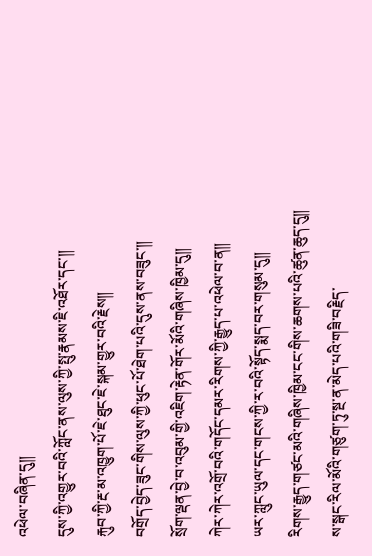འཕེལ་བཞིན་དུ༎
དུས་ཀྱི་འགྱུར་བའི་ཀློང་ནས་ལུས་ཀྱི་སྤུ་རྣམས་ཇི་འཐོར་དང་༎
རྐུབ་ཀྱི་རྔ་མ་འཁྱུག་པོ་ཇེ་ཐུང་ཇེ་སྐམ་གྱུར་བའི་རྗེས༎
བགྲོད་བྱེད་ཟུང་གིས་ལུས་ཀྱི་ཕུང་པོ་ཐེག་པའི་དུས་ནས་བཟུང་༎
སྲོག་ལྡན་བྱེ་བ་འབུམ་གྱི་འཇིག་རྟེན་གོར་མོའི་གཞིས་ཁྱིམ་དུ༎
ཀེར་ཀེར་འགྲོ་བའི་གདོང་དམར་རིགས་ཀྱི་རྒྱུད་པ་འཕེལ་བ་ན༎
ཡར་ཀླུང་ཡུལ་དང་གངས་ཀྱི་ར་བའི་སྟོད་སྨད་བར་གསུམ་དུ༎
རིགས་རྒྱུད་གཙང་མའི་གཞིས་ཁྱིམ་ངང་གིས་ཆགས་པའི་ཚུན་ཆུད་དུ༎
ས་སྒང་རིལ་མོའི་གཙུག་ཏུ་སྔ་ན་མེད་པའི་གཟི་བརྗིད་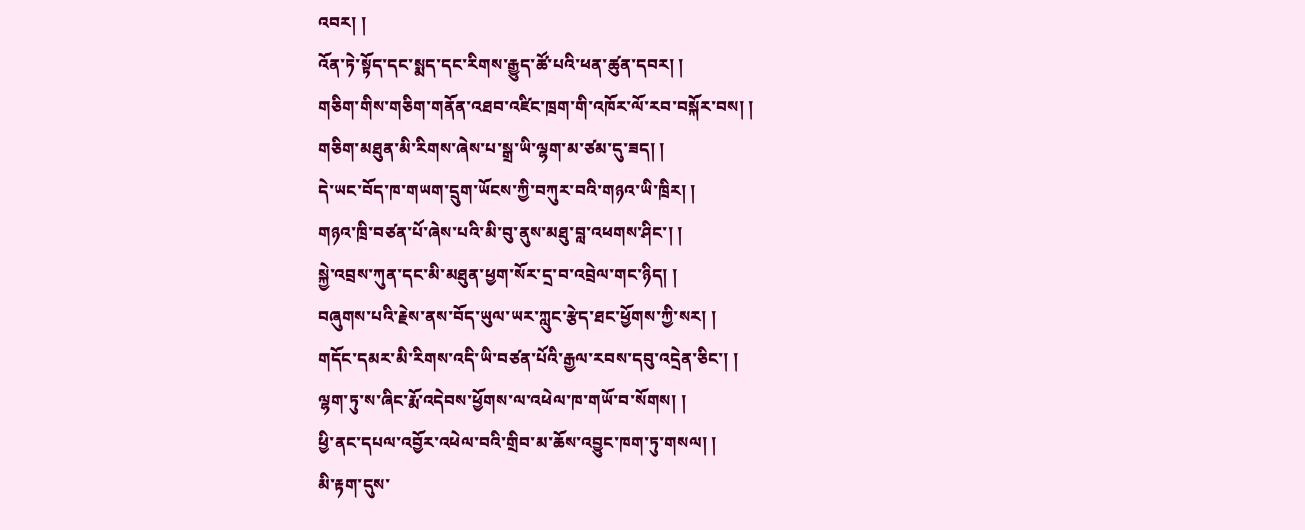འབར། །
འོན་ཏེ་སྟོད་དང་སྨད་དང་རིགས་རྒྱུད་ཚོ་པའི་ཕན་ཚུན་དབར། །
གཅིག་གིས་གཅིག་གནོན་འཐབ་འཛིང་ཁྲག་གི་འཁོར་ལོ་རབ་བསྐོར་བས། །
གཅིག་མཐུན་མི་རིགས་ཞེས་པ་སྒྲ་ཡི་ལྷག་མ་ཙམ་དུ་ཟད། །
དེ་ཡང་བོད་ཁ་གཡག་དྲུག་ཡོངས་ཀྱི་བཀུར་བའི་གཉའ་ཡི་ཁྲིར། །
གཉའ་ཁྲི་བཙན་པོ་ཞེས་པའི་མི་བུ་ནུས་མཐུ་བླ་འཕགས་ཤིང་། །
སྐྱེ་འབྲས་ཀུན་དང་མི་མཐུན་ཕྱག་སོར་དྲ་བ་འབྲེལ་གང་ཉིད། །
བཞུགས་པའི་རྗེས་ནས་བོད་ཡུལ་ཡར་ཀླུང་རྩེད་ཐང་ཕྱོགས་ཀྱི་སར། །
གདོང་དམར་མི་རིགས་འདི་ཡི་བཙན་པོའི་རྒྱལ་རབས་དབུ་འདྲེན་ཅིང་། །
ལྷག་ཏུ་ས་ཞིང་རྨོ་འདེབས་ཕྱོགས་ལ་འཕེལ་ཁ་གཡོ་བ་སོགས། །
ཕྱི་ནང་དཔལ་འབྱོར་འཕེལ་བའི་གྲིབ་མ་ཆོས་འབྱུང་ཁག་ཏུ་གསལ། །
མི་རྟག་དུས་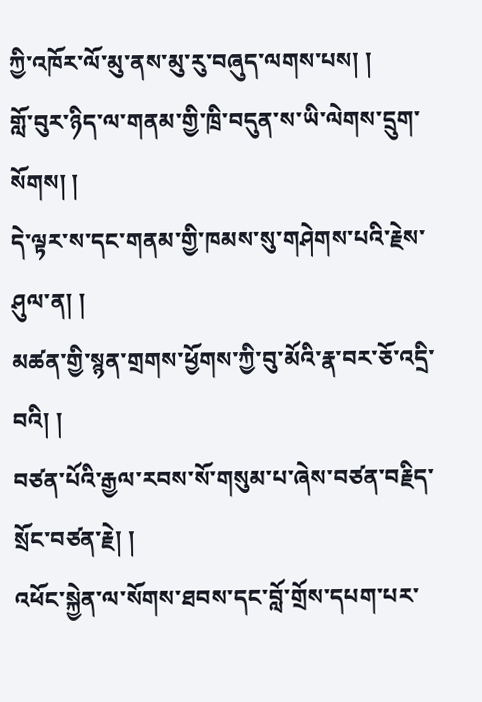ཀྱི་འཁོར་ལོ་མུ་ནས་མུ་རུ་བཞུད་ལགས་པས། །
གློ་བུར་ཉིད་ལ་གནམ་གྱི་ཁྲི་བདུན་ས་ཡི་ལེགས་དྲུག་སོགས། །
དེ་ལྟར་ས་དང་གནམ་གྱི་ཁམས་སུ་གཤེགས་པའི་རྗེས་ཤུལ་ན། །
མཚན་གྱི་སྙན་གྲགས་ཕྱོགས་ཀྱི་བུ་མོའི་རྣ་བར་ཅོ་འདྲི་བའི། །
བཙན་པོའི་རྒྱལ་རབས་སོ་གསུམ་པ་ཞེས་བཙན་བརྗིད་སྲོང་བཙན་རྗེ། །
འཕོང་སྐྱེན་ལ་སོགས་ཐབས་དང་བློ་གྲོས་དཔག་པར་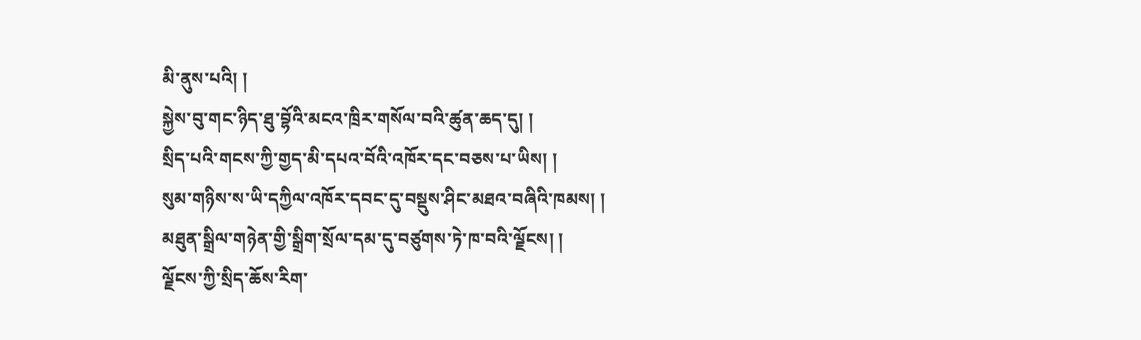མི་ནུས་པའི། །
སྐྱེས་བུ་གང་ཉིད་ཐུ་བྷོའི་མངའ་ཁྲིར་གསོལ་བའི་ཚུན་ཆད་དུ། །
སྲིད་པའི་གངས་ཀྱི་གྱད་མི་དཔའ་བོའི་འཁོར་དང་བཅས་པ་ཡིས། །
སུམ་གཉིས་ས་ཡི་དཀྱིལ་འཁོར་དབང་དུ་བསྡུས་ཤིང་མཐའ་བཞིའི་ཁམས། །
མཐུན་སྒྲིལ་གཉེན་གྱི་སྒྲིག་སྲོལ་དམ་དུ་བཙུགས་ཏེ་ཁ་བའི་ལྗོངས། །
ལྗོངས་ཀྱི་སྲིད་ཆོས་རིག་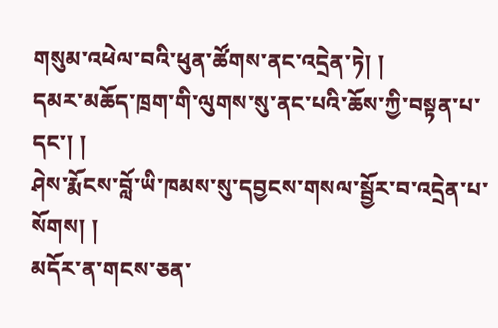གསུམ་འཕེལ་བའི་ཕུན་ཚོགས་ནང་འདྲེན་ཏེ། །
དམར་མཆོད་ཁྲག་གི་ལུགས་སུ་ནང་པའི་ཆོས་ཀྱི་བསྟན་པ་དང་། །
ཤེས་རྨོངས་བློ་ཡི་ཁམས་སུ་དབྱངས་གསལ་སྦྱོར་བ་འདྲེན་པ་སོགས། །
མདོར་ན་གངས་ཅན་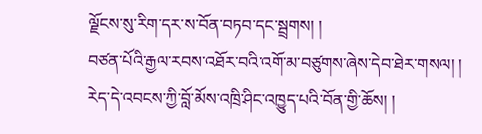ལྗོངས་སུ་རིག་དར་ས་བོན་བཏབ་དང་སྦྲགས། །
བཙན་པོའི་རྒྱལ་རབས་འཐོར་བའི་འགོ་མ་བཙུགས་ཞེས་དེབ་ཐེར་གསལ། །
རེད་དེ་འབངས་ཀྱི་བློ་མོས་འཁྲི་ཤིང་འཁྱུད་པའི་བོན་གྱི་ཆོས། །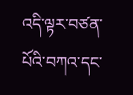འདི་ལྟར་བཙན་པོའི་བཀའ་དང་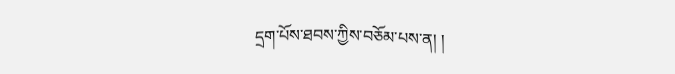དྲག་པོས་ཐབས་ཀྱིས་བཅོམ་པས་ན། །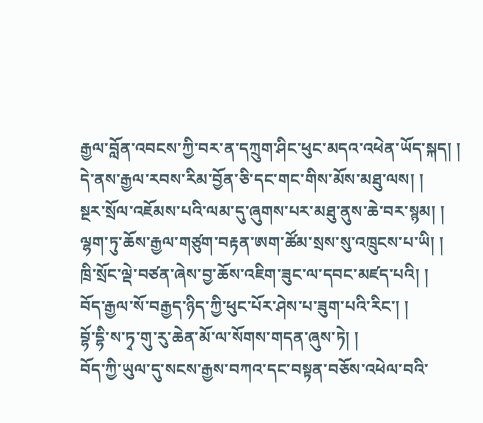རྒྱལ་བློན་འབངས་ཀྱི་བར་ན་དཀྲུག་ཤིང་ཕུང་མདའ་འཕེན་ཡོད་སྐད། །
དེ་ནས་རྒྱལ་རབས་རིམ་བྱོན་ཅི་དང་གང་གིས་མོས་མཐུ་ལས། །
སྔར་སྲོལ་འཇོམས་པའི་ལམ་དུ་ཞུགས་པར་མཐུ་ནུས་ཆེ་བར་སྙམ། །
ལྷག་ཏུ་ཆོས་རྒྱལ་གཙུག་བརྟན་ཨག་ཚོམ་སྲས་སུ་འཁྲུངས་པ་ཡི། །
ཁྲི་སྲོང་ལྡེ་བཙན་ཞེས་བྱ་ཆོས་འཇིག་ཟུང་ལ་དབང་མཛད་པའི། །
བོད་རྒྱལ་སོ་བརྒྱད་ཉིད་ཀྱི་ཕུང་པོར་ཤེས་པ་ཟུག་པའི་རིང་། །
བྷོ་དྷི་ས་ཏྭ་གུ་རུ་ཆེན་མོ་ལ་སོགས་གདན་ཞུས་ཏེ། །
བོད་ཀྱི་ཡུལ་དུ་སངས་རྒྱས་བཀའ་དང་བསྟན་བཅོས་འཕེལ་བའི་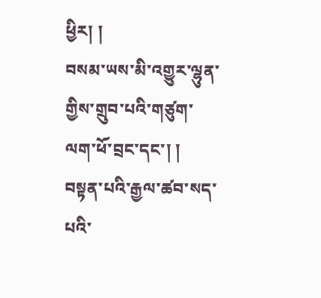ཕྱིར། །
བསམ་ཡས་མི་འགྱུར་ལྷུན་གྱིས་གྲུབ་པའི་གཙུག་ལག་ཕོ་བྲང་དང་། །
བསྟན་པའི་རྒྱལ་ཚབ་སད་པའི་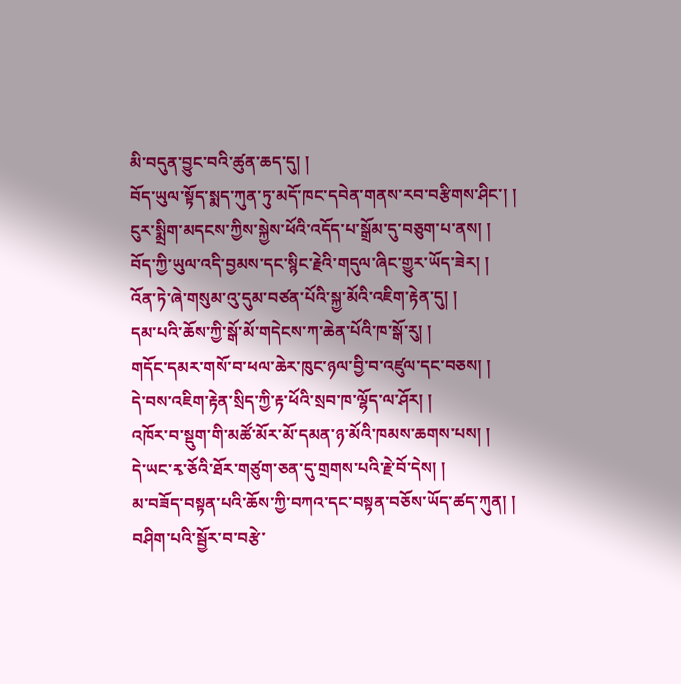མི་བདུན་བྱུང་བའི་ཚུན་ཆད་དུ། །
བོད་ཡུལ་སྟོད་སྨད་ཀུན་ཏུ་མདོ་ཁང་དབེན་གནས་རབ་བརྩིགས་ཤིང་། །
ངུར་སྨྲིག་མདངས་ཀྱིས་སྐྱེས་ཕོའི་འདོད་པ་སྒྲོམ་དུ་བཅུག་པ་ནས། །
བོད་ཀྱི་ཡུལ་འདི་བྱམས་དང་སྙིང་རྗེའི་གདུལ་ཞིང་གྱུར་ཡོད་ཟེར། །
འོན་ཏེ་ཞེ་གསུམ་འུ་དུམ་བཙན་པོའི་སྐྱ་མོའི་འཇིག་རྟེན་དུ། །
དམ་པའི་ཆོས་ཀྱི་སྒོ་མོ་གདེངས་ཀ་ཆེན་པོའི་ཁ་སྒོ་རུ། །
གདོང་དམར་གསོ་བ་ཕལ་ཆེར་ཁུང་ཉལ་བྱི་བ་འཛུལ་དང་བཅས། །
དེ་བས་འཇིག་རྟེན་སྲིད་ཀྱི་རྟ་ཕོའི་སྲབ་ཁ་ལྷོད་ལ་ཤོར། །
འཁོར་བ་སྡུག་གི་མཚོ་མོར་མོ་དམན་ཉ་མོའི་ཁམས་ཆགས་པས། །
དེ་ཡང་རྭ་ཅོའི་ཐོར་གཙུག་ཅན་དུ་གྲགས་པའི་རྗེ་བོ་དེས། །
མ་བཟོད་བསྟན་པའི་ཆོས་ཀྱི་བཀའ་དང་བསྟན་བཅོས་ཡོད་ཚད་ཀུན། །
བཤིག་པའི་སྦྱོར་བ་བརྩེ་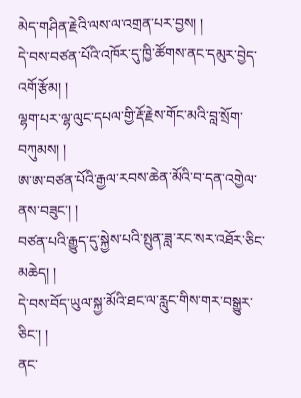མེད་གཤིན་རྗེའི་ལས་ལ་འགྲན་པར་བྱས། །
དེ་བས་བཙན་པོའི་འཁོར་དུ་ཁྱི་ཚོགས་ནང་དམུར་བྱེད་འགོ་རྩོམ། །
ལྷག་པར་ལྷ་ལུང་དཔལ་གྱི་རྡོ་རྗེས་གོང་མའི་བླ་སྲོག་བཀུམས། །
ཨ་ཨ་བཙན་པོའི་རྒྱལ་རབས་ཆེན་མོའི་བ་དན་འགྱེལ་ནས་བཟུང་། །
བཙན་པའི་རྒྱུད་དུ་སྐྱེས་པའི་སྤུན་ཟླ་རང་སར་འཐོར་ཅིང་མཆེད། །
དེ་བས་བོད་ཡུལ་སྐྱ་མོའི་ཐང་ལ་རླུང་གིས་གར་བསྒྱུར་ཅིང་། །
ནང་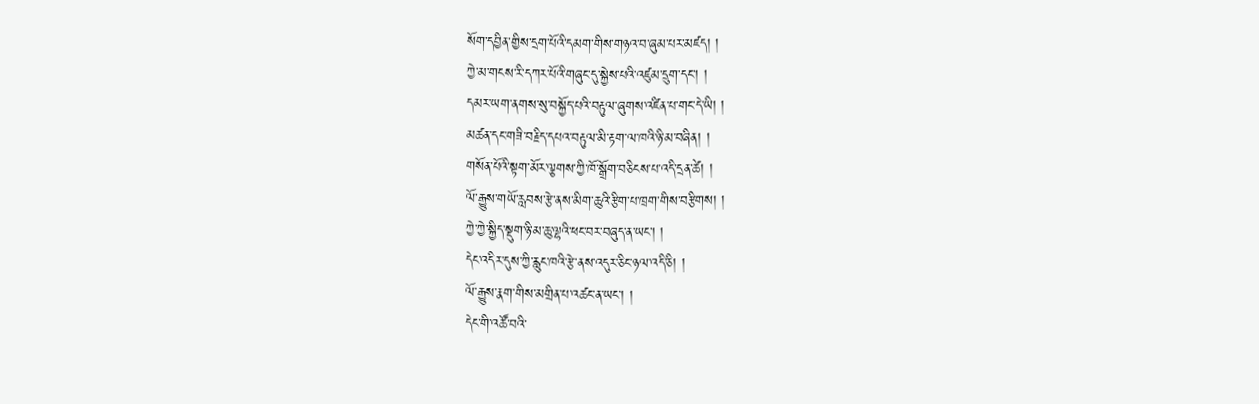སོག་དབྱིན་གྱིས་དྲག་པོའི་དམག་གིས་གཉའ་བ་ཞུམ་པར་མཛད། །
ཀྱེ་མ་གངས་རི་དཀར་པོའི་གཞུང་དུ་སྐྱེས་པའི་འཛུམ་དྲུག་དང་། །
དམར་ཡག་ནགས་སུ་བསྐྱོད་པའི་བརྟུལ་ཞུགས་འཛིན་པ་གང་དེ་ཡི། །
མཚན་དང་གཟི་བརྗིད་དཔའ་བརྟུལ་མི་རྟག་ལ་ཁའི་ཉི་མ་བཞིན། །
གསོན་པོའི་སྟག་མོར་ལྕགས་ཀྱི་ཁོ་སྒྲོག་བཅིངས་པ་འདི་དྲན་ཚེ། །
ལོ་རྒྱུས་གཡོ་རླབས་རྩེ་ནས་མིག་ཆུའི་རྩིག་པ་ཁྲག་གིས་བརྩིགས། །
ཀྱེ་ཀྱེ་སྐྱིད་སྡུག་ཉི་མ་ཆུ་ལྷའི་ཕང་བར་བཞུད་ན་ཡང་། །
དེང་འདིར་དུས་ཀྱི་རླུང་ཁའི་རྩེ་ནས་འདུར་ཅིང་ཉལ་འདི་ཅི། །
ལོ་རྒྱུས་རྣག་གིས་མགྲིན་པ་འཚང་ན་ཡང་། །
དེང་གི་འཚོ་བའི་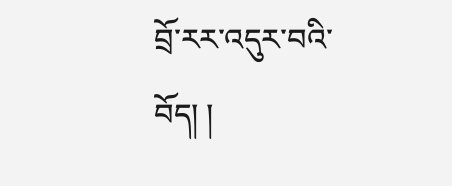བྲོ་རར་འདུར་བའི་བོད། །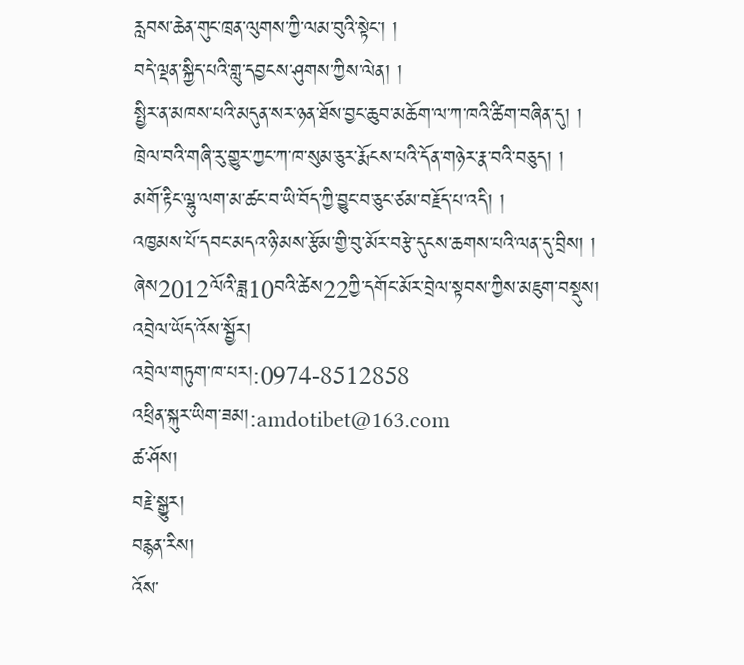རླབས་ཆེན་གུང་ཁྲན་ལུགས་ཀྱི་ལམ་བུའི་སྟེང་། །
བདེ་ལྡན་སྐྱིད་པའི་གླུ་དབྱངས་ཤུགས་ཀྱིས་ལེན། །
སྤྱིར་ན་མཁས་པའི་མདུན་སར་ཉན་ཐོས་བྱང་ཆུབ་མཆོག་ལ་ཀ་ཁའི་ཚིག་བཞིན་དུ། །
ཁྲེལ་བའི་གཞི་རུ་གྱུར་ཀྱང་ཀ་ཁ་སུམ་ཅུར་རྨོངས་པའི་དོན་གཉེར་རྣ་བའི་བཅུད། །
མགོ་རྟིང་ལྷུ་ལག་མ་ཚང་བ་ཡི་བོད་ཀྱི་བྱུང་བ་ཅུང་ཙམ་བརྗོད་པ་འདི། །
འཁྱམས་པོ་དབང་མདའ་ཉི་མས་རྩོམ་གྱི་བུ་མོར་བརྩེ་དུངས་ཆགས་པའི་ལན་དུ་བྲིས། །
ཞེས2012ལོའི་ཟླ10བའི་ཚེས22ཀྱི་དགོང་མོར་བྲེལ་སྟབས་ཀྱིས་མཇུག་བསྡུས།
འབྲེལ་ཡོད་འོས་སྦྱོར།
འབྲེལ་གཏུག་ཁ་པར།:0974-8512858
འཕྲིན་སྐུར་ཡིག་ཟམ།:amdotibet@163.com
ཚ་ཤོས།
བརྗེ་སྒྱུར།
བརྙན་རིས།
འོས་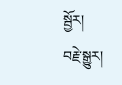སྦྱོར།
བརྗེ་སྒྱུར།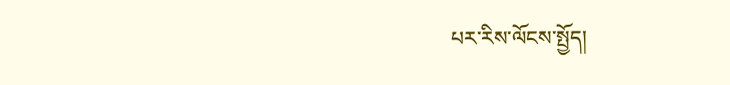པར་རིས་ལོངས་སྤྱོད།